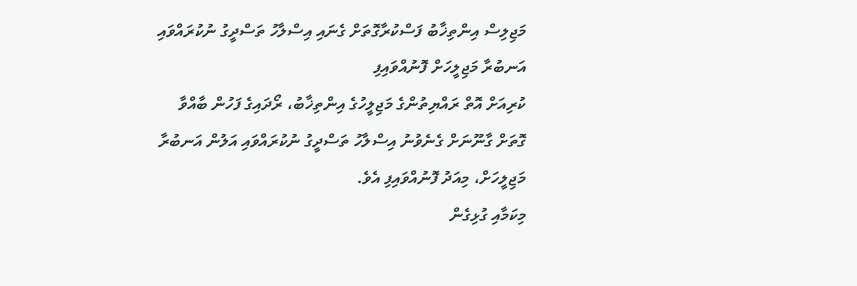މަޖިލިސް އިންތިޚާބު ފަސްކުރާގޮތަށް ގެނައި އިސްލާހު ތަސްދީގު ނުކުރައްވައި އަނބުރާ މަޖިލީހަށް ފޮނުއްވައިފި
ކުރިއަށް އޮތް ރައްޔިތުންގެ މަޖިލީހުގެ އިންތިޚާބު، ރޯދައިގެ ފަހުން ބާއްވާ ގޮތަށް ގާނޫނަށް ގެނެވުނު އިސްލާހު ތަސްދީގު ނުކުރައްވައި އަލުން އަނބުރާ މަޖިލީހަށް، މިއަދު ފޮނުއްވައިފި އެވެ.
މިކަމާއި ގުޅިގެން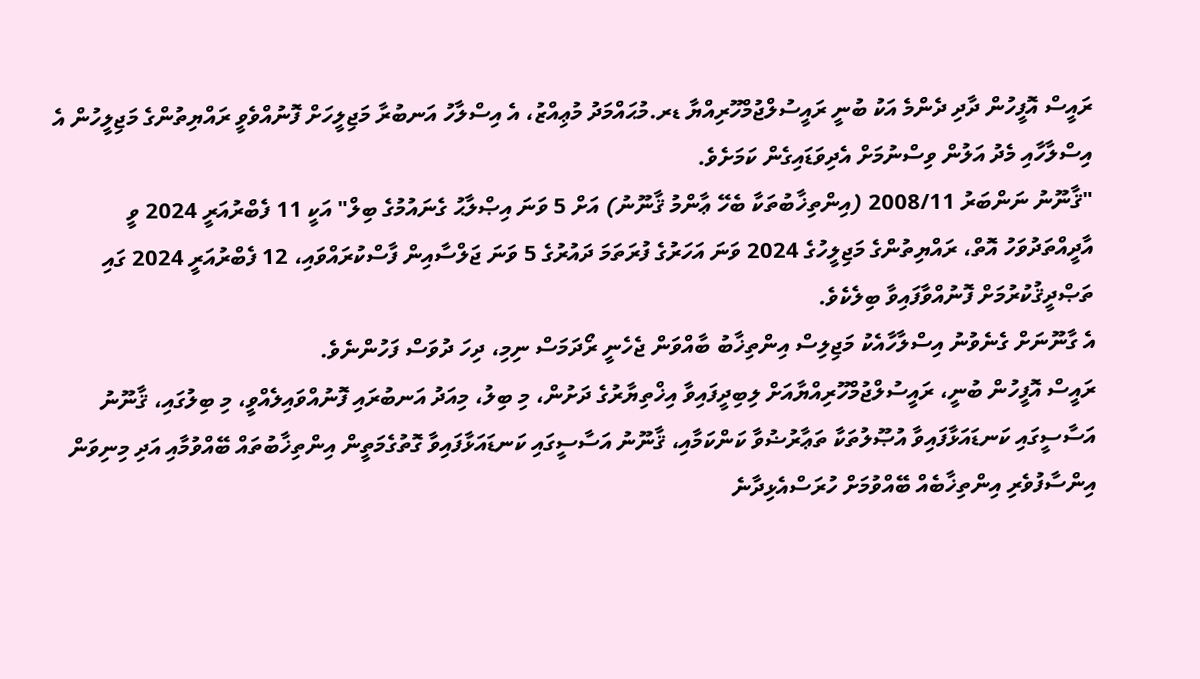ރައީސް އޮފީހުން ދާދި ދެންމެ އަކު ބުނީ ރައީސުލްޖުމްހޫރިއްޔާ ޑރ.މުޙައްމަދު މުޢިއްޒު، އެ އިސްލާހު އަނބުރާ މަޖިލީހަށް ފޮނުއްވެވީ ރައްޔިތުންގެ މަޖިލީހުން އެ އިސްލާހާއި މެދު އަލުން ވިސްނުމަށް އެދިވަޑައިގެން ކަމަށެވެ.
"ޤާނޫނު ނަންބަރު 2008/11 (އިންތިޚާބުތަކާ ބެހޭ ޢާންމު ޤާނޫނު) އަށް 5 ވަނަ އިޞްލާޙު ގެނައުމުގެ ބިލް" އަކީ 11 ފެބްރުއަރީ 2024 ވީ އާދީއްތަދުވަހު އޮތް، ރައްޔިތުންގެ މަޖިލީހުގެ 2024 ވަނަ އަހަރުގެ ފުރަތަމަ ދައުރުގެ 5 ވަނަ ޖަލްސާއިން ފާސްކުރައްވައި، 12 ފެބްރުއަރީ 2024 ގައި ތަޞްދީޤުކުރުމަށް ފޮނުއްވާފައިވާ ބިލެކެވެ.
އެ ގާނޫނަށް ގެނެވުނު އިސްލާހާއެކު މަޖިލިސް އިންތިޚާބު ބާއްވަން ޖެހެނީ ރޯދަމަސް ނިމި، ދިހަ ދުވަސް ފަހުންނެވެ.
ރައީސް އޮފީހުން ބުނީ، ރައީސުލްޖުމްހޫރިއްޔާއަށް ލިބިދީފައިވާ އިޚްތިޔާރުގެ ދަށުން، މި ބިލު، މިއަދު އަނބުރައި ފޮނުއްވައިލެއްވީ، މި ބިލުގައި، ޤާނޫނު އަސާސީގައި ކަނޑައަޅާފައިވާ އުޞޫލުތަކާ ތަޢާރުޟުވާ ކަންކަމާއި، ޤާނޫނު އަސާސީގައި ކަނޑައަޅާފައިވާ ގޮތުގެމަތީން އިންތިޚާބުތައް ބޭއްވުމާއި އަދި މިނިވަން އިންސާފުވެރި އިންތިޚާބެއް ބޭއްވުމަށް ހުރަސްއެޅިދާނެ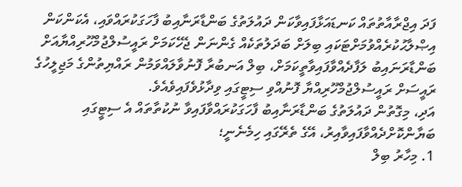ފަދަ އިޖްރާއާތުތައް ކަނޑައަޅާފައިވާކަން ދައުލަތުގެ ބަންޑާރަނާއިބު ފާހަގަކުރައްވައި، އެކަންކަން އިޞްލާޙުކުރެއްވުމަށްޓަކައި ބިލަށް ބަދަލުތަކެއް ގެންނަން ޖެހޭކަމަށް ރައީސުލްޖުމްހޫރިއްޔާއަށް ބަންޑާރަނައިބު ލަފާދެއްވާފައިވާތީކަމަށް، ބިލް އަނބުރާ ފޮނުވާލައްވަމުން ރައްޔިތުންގެ މަޖިލީހުގެ ރައީސަށް ރައީސުލްޖުމްހޫރިއްޔާ ފޮނުއްވި ސިޓީގައި ވިދާޅުވެފައިވެއެވެ.
އަދި، މިގޮތުން ދައުލަތުގެ ބަންޑާރަނާއިބު ފާހަގަކުރައްވާފައިވާ ނުކުތާތައް އެ ސިޓީގައި ބަޔާންކޮށްދެއްވާފައިވާއިރު، އޭގެ ތެރޭގައި ހިމެނެނީ؛
1. މިހާރު ބިލް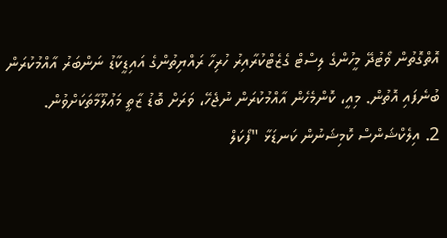އޮތްގޮތުން ވޯޓުދޭ މީހުންގެ ލިސްޓް ގެޒެޓްކުރާއިރު ހުރިހާ ރައްޔިތުންގެ އައިޑީކާޑު ނަންބަރު އާއްމުކުރަން ބުނެފައި އޮތުން. މިއީ، ކޮންމެހެން އާއްމުކުރަން ނުޖެހޭ، ވަރަށް ބޮޑު ޒާތީ މަޢުލޫމާތަކަށްވުން.
2. އިލެކްޝަންސް ކޮމިޝަނުން ކަނޑަޅާ "ފޯކަލް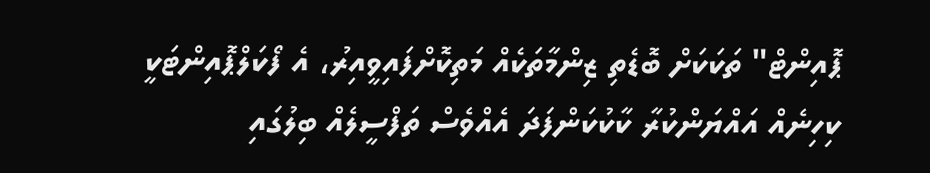ޕޮއިންޓް" ތަކަކަށް ބޮޑެތި ޒިންމާތަކެއް މަތިކޮށްފައިވީއިރު، އެ ފޯކަލްޕޮއިންޓަކީ ކިހިނެއް އައްޔަންކުރާ ކާކުކަންފަދަ އެއްވެސް ތަފްސީލެއް ބިލުގައި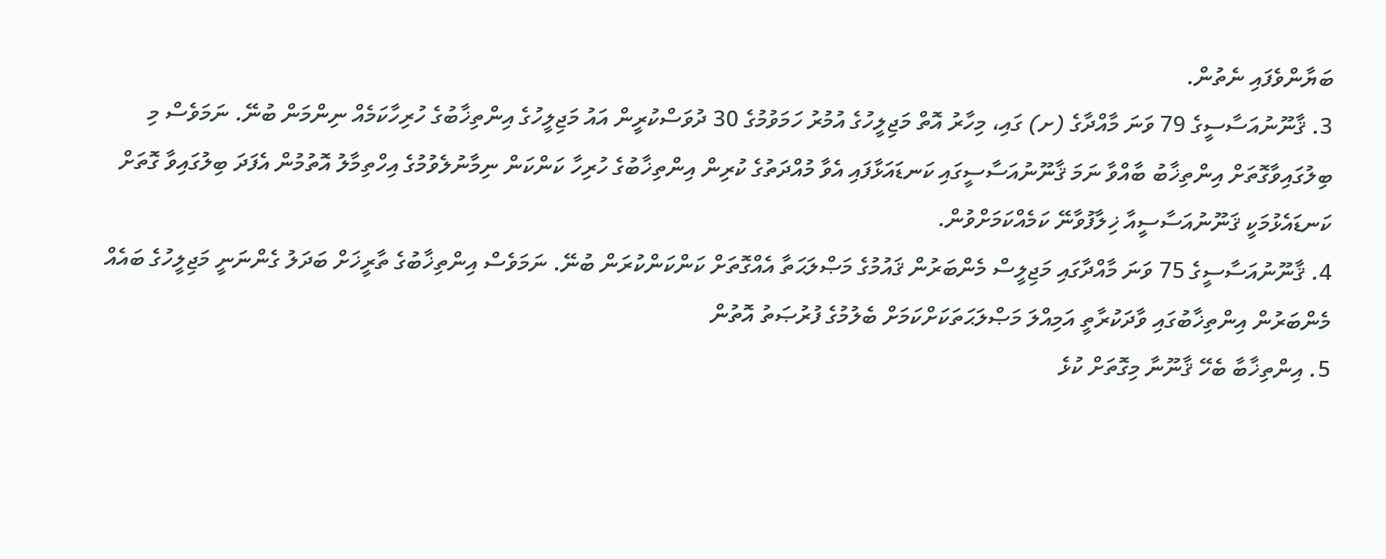ބަޔާންވެފައި ނެތުން.
3. ޤާނޫނުއަސާސީގެ 79 ވަނަ މާއްދާގެ (ށ) ގައި، މިހާރު އޮތް މަޖިލީހުގެ އުމުރު ހަމަވުމުގެ 30 ދުވަސްކުރީން އައު މަޖިލީހުގެ އިންތިޚާބުގެ ހުރިހާކަމެއް ނިންމަން ބުނޭ. ނަމަވެސް މި ބިލުގައިވާގޮތަށް އިންތިޚާބު ބާއްވާ ނަމަ ޤާނޫނުއަސާސީގައި ކަނޑައަޅާފައި އެވާ މުއްދަތުގެ ކުރިން އިންތިޚާބުގެ ހުރިހާ ކަންކަން ނިމާނުލެވުމުގެ އިހްތިމާލު އޮތުމުން އެފަދަ ބިލުގައިވާ ގޮތަށް ކަނޑައެޅުމަކީ ޤަނޫނުއަސާސީއާ ޚިލާފުވާނޭ ކަމެއްކަމަށްވުން.
4. ޤާނޫނުއަސާސީގެ 75 ވަނަ މާއްދާގައި މަޖިލީސް މެންބަރުން ޤައުމުގެ މަޞްލަޙަތާ އެއްގޮތަށް ކަންކަންކުރަން ބުނޭ. ނަމަވެސް އިންތިޚާބުގެ ތާރީޚަށް ބަދަލު ގެންނަނީ މަޖިލީހުގެ ބައެއް މެންބަރުން އިންތިޚާބުގައި ވާދަކުރާތީ އަމިއްލަ މަޞްލަޙަތަކަށްކަމަށް ބެލުމުގެ ފުރުޞަތު އޮތުން
5. އިންތިޚާބާ ބެހޭ ޤާނޫނާ މިގޮތަށް ކުޅެ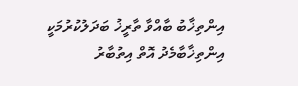އިންތިޚާބު ބާއްވާ ތާރީޚު ބަދަލުކުރުމަކީ އިންތިޚާބާމެދު އޮތް އިތުބާރު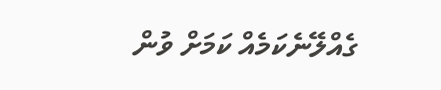ގެއްލޭނެކަމެއް ކަމަށް ވުން